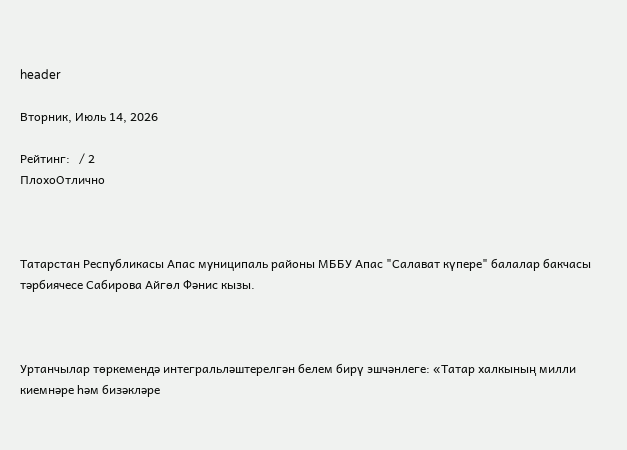header

Вторник, Июль 14, 2026

Рейтинг:   / 2
ПлохоОтлично



Татарстан Республикасы Апас муниципаль районы МББУ Апас "Салават күпере" балалар бакчасы тәрбиячесе Сабирова Айгөл Фәнис кызы.



Уртанчылар төркемендә интегральләштерелгән белем бирү эшчәнлеге: «Татар халкының милли киемнәре һәм бизәкләре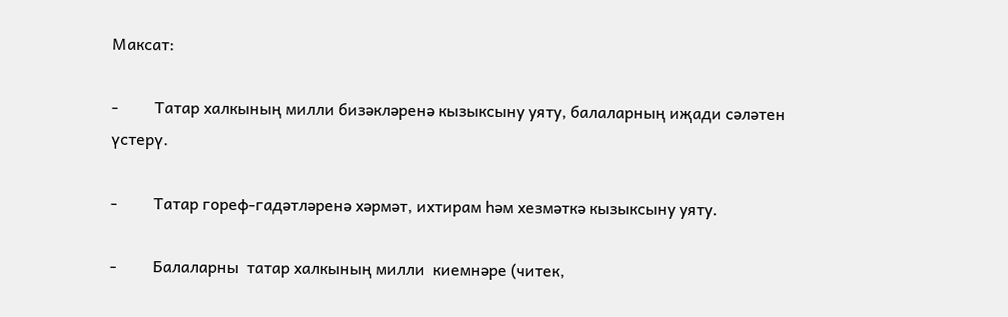Максат:

-         Татар халкының милли бизәкләренә кызыксыну уяту, балаларның иҗади сәләтен үстерү.

-         Татар гореф-гадәтләренә хәрмәт, ихтирам һәм хезмәткә кызыксыну уяту.

-         Балаларны  татар халкының милли  киемнәре (читек,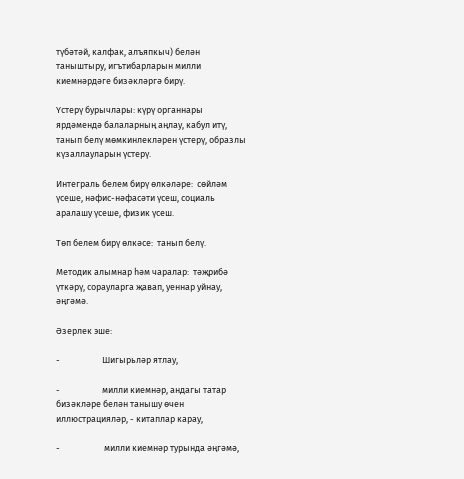түбәтәй, калфак, алъяпкыч) белән таныштыру, игътибарларын милли киемнәрдәге бизәкләргә бирү.

Үстерү бурычлары: күрү органнары ярдәмендә балаларның аңлау, кабул итү, танып белү мөмкинлекләрен үстерү, образлы күзаллауларын үстерү.

Интеграль белем бирү өлкәләре:  сөйләм үсеше, нәфис-нәфасәти үсеш, социаль аралашу үсеше, физик үсеш.

Төп белем бирү өлкәсе:  танып белү.

Методик алымнар һәм чаралар:  тәҗрибә үткәрү, сорауларга җавап, уеннар уйнау, әңгәмә.

Әзерлек эше:

-                     Шигырьләр ятлау,

-                     милли киемнәр, андагы татар бизәкләре белән танышу өчен иллюстрацияләр, - китаплар карау,

-                      милли киемнәр турында әңгәмә,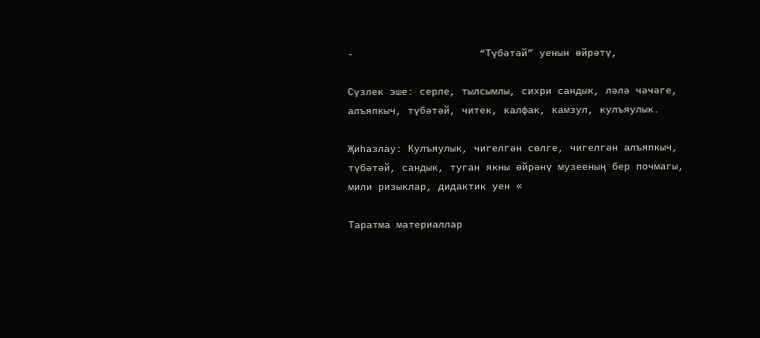-                     “Түбәтәй” уенын өйрәтү,

Сүзлек эше: серле, тылсымлы, сихри сандык, ләлә чәчәге, алъяпкыч, түбәтәй, читек, калфак, камзул, кулъяулык.

Җиһазлау: Кулъяулык, чигелгән сөлге, чигелгән алъяпкыч, түбәтәй, сандык, туган якны өйрәнү музееның бер почмагы, мили ризыклар, дидактик уен «

Таратма материаллар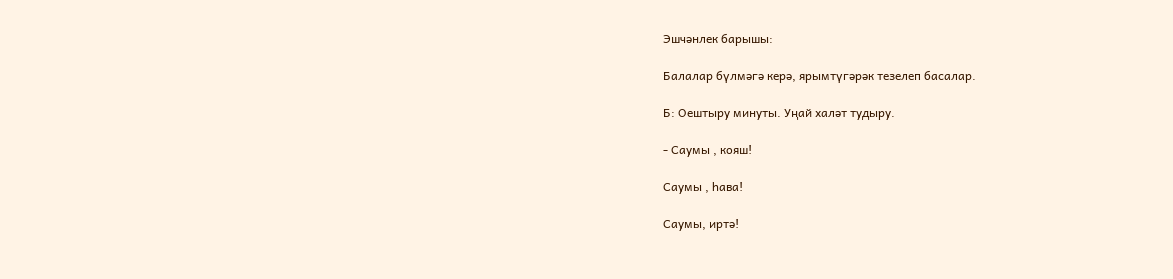Эшчәнлек барышы:

Балалар бүлмәгә керә, ярымтүгәрәк тезелеп басалар.

Б: Оештыру минуты. Уңай халәт тудыру.

- Саумы , кояш!

Саумы , һава!

Саумы, иртә!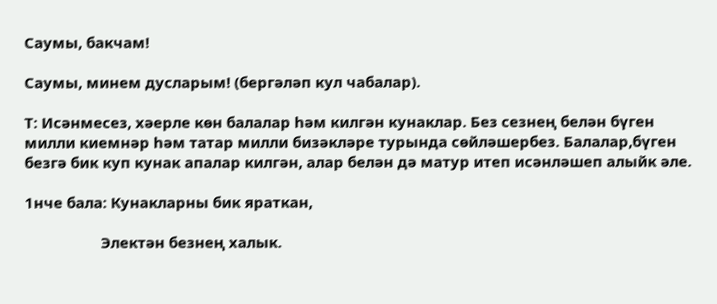Саумы, бакчам!

Саумы, минем дусларым! (бергәләп кул чабалар).

Т: Исәнмесез, хәерле көн балалар һәм килгән кунаклар. Без сезнең белән бүген милли киемнәр һәм татар милли бизәкләре турында сөйләшербез. Балалар,бүген безгә бик куп кунак апалар килгән, алар белән дә матур итеп исәнләшеп алыйк әле.

1нче бала: Кунакларны бик яраткан,

                   Электән безнең халык.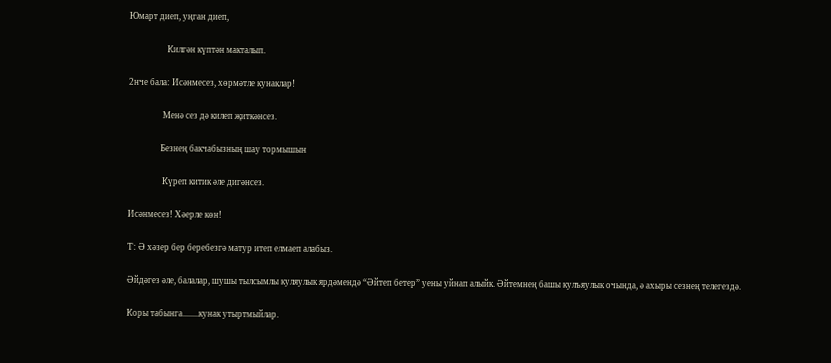Юмарт диеп, уңган диеп,

                   Килгән күптән макталып.

2нче бала: Исәнмесез, хөрмәтле кунаклар!

                 Менә сез дә килеп җиткәнсез.

                Безнең бакчабызның шау тормышын

                 Күреп китик әле дигәнсез.

Исәнмесез! Хәерле көн!

Т: Ә хәзер бер беребезгә матур итеп елмаеп алабыз.

Әйдәгез әле, балалар, шушы тылсымлы куляулык ярдәмендә “Әйтеп бетер” уены уйнап алыйк. Әйтемнең башы кулъяулык очында, ә ахыры сезнең телегездә.

Коры табынга........кунак утыртмыйлар.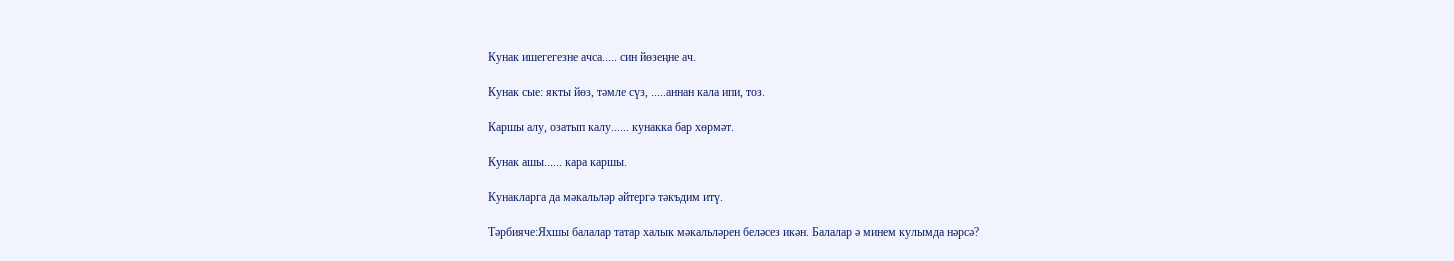Кунак ишегегезне ачса..... син йөзеңне ач.

Кунак сые: якты йөз, тәмле сүз, .....аннан кала ипи, тоз.

Каршы алу, озатып калу...... кунакка бар хөрмәт.

Кунак ашы...... кара каршы.

Кунакларга да мәкальләр әйтергә тәкъдим итү.

Тәрбияче:Яхшы балалар татар халык мәкальләрен беләсез икән. Балалар ә минем кулымда нәрсә?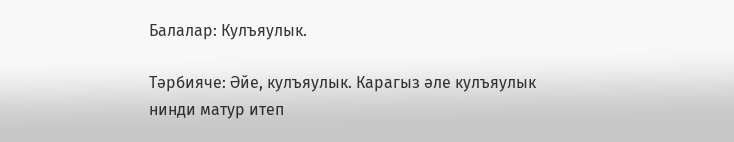Балалар: Кулъяулык.

Тәрбияче: Әйе, кулъяулык. Карагыз әле кулъяулык нинди матур итеп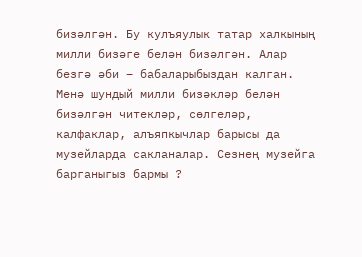бизәлгән. Бу кулъяулык татар халкының милли бизәге белән бизәлгән. Алар безгә әби – бабаларыбыздан калган. Менә шундый милли бизәкләр белән бизәлгән читекләр, сөлгеләр, калфаклар, алъяпкычлар барысы да музейларда сакланалар. Сезнең музейга барганыгыз бармы ?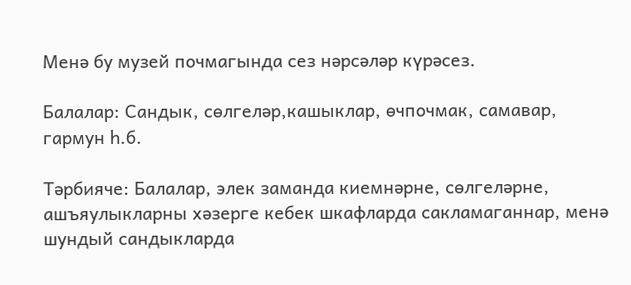Менә бу музей почмагында сез нәрсәләр күрәсез.

Балалар: Сандык, сөлгеләр,кашыклар, өчпочмак, самавар, гармун һ.б.

Тәрбияче: Балалар, элек заманда киемнәрне, сөлгеләрне, ашъяулыкларны хәзерге кебек шкафларда сакламаганнар, менә шундый сандыкларда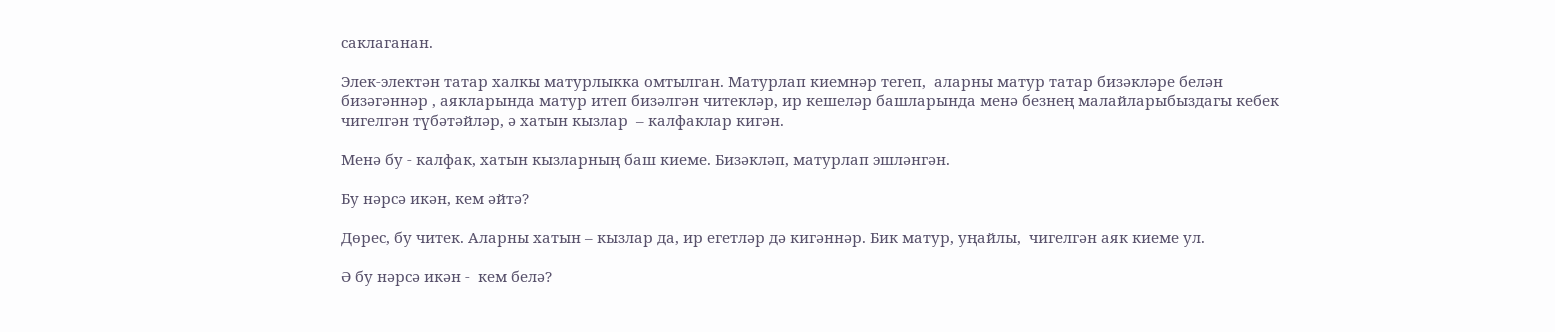саклаганан.

Элек-электән татар халкы матурлыкка омтылган. Матурлап киемнәр тегеп,  аларны матур татар бизәкләре белән бизәгәннәр , аякларында матур итеп бизәлгән читекләр, ир кешеләр башларында менә безнең малайларыбыздагы кебек чигелгән түбәтәйләр, ә хатын кызлар  – калфаклар кигән.

Менә бу - калфак, хатын кызларның баш киеме. Бизәкләп, матурлап эшләнгән.

Бу нәрсә икән, кем әйтә?

Дөрес, бу читек. Аларны хатын – кызлар да, ир егетләр дә кигәннәр. Бик матур, уңайлы,  чигелгән аяк киеме ул.

Ә бу нәрсә икән -  кем белә?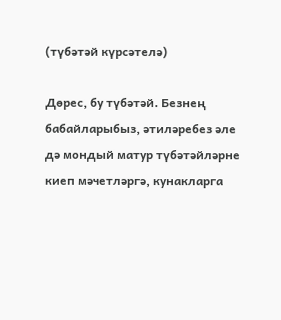(түбәтәй күрсәтелә)

Дөрес, бу түбәтәй. Безнең бабайларыбыз, әтиләребез әле дә мондый матур түбәтәйләрне киеп мәчетләргә, кунакларга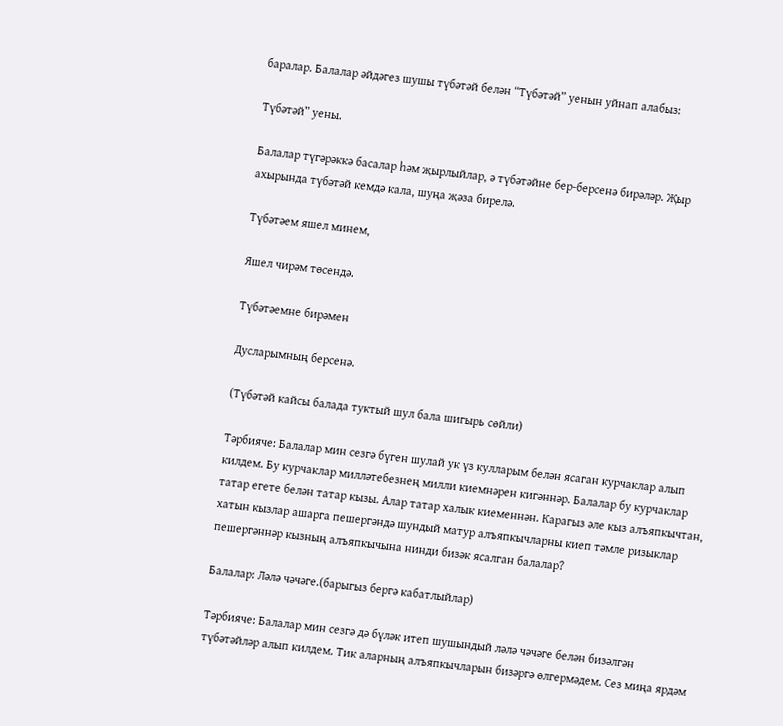баралар. Балалар әйдәгез шушы түбәтәй белән “Түбәтәй” уенын уйнап алабыз:

Түбәтәй” уены.

Балалар түгәрәккә басалар һәм җырлыйлар, ә түбәтәйне бер-берсенә бирәләр. Җыр ахырында түбәтәй кемдә кала, шуңа җәза бирелә.

Түбәтәем яшел минем,

Яшел чирәм төсендә.

Түбәтәемне бирәмен

Дусларымның берсенә.

(Түбәтәй кайсы балада туктый шул бала шигырь сөйли)

Тәрбияче: Балалар мин сезгә бүген шулай ук үз кулларым белән ясаган курчаклар алып килдем. Бу курчаклар милләтебезнең милли киемнәрен кигәннәр. Балалар бу курчаклар татар егете белән татар кызы. Алар татар халык киеменнән. Карагыз әле кыз алъяпкычтан, хатын кызлар ашарга пешергәндә шундый матур алъяпкычларны киеп тәмле ризыклар пешергәннәр кызның алъяпкычына нинди бизәк ясалган балалар?

Балалар: Ләлә чәчәге.(барыгыз бергә кабатлыйлар)

Тәрбияче: Балалар мин сезгә дә бүләк итеп шушындый ләлә чәчәге белән бизәлгән түбәтәйләр алып килдем. Тик аларның алъяпкычларын бизәргә өлгермәдем. Сез миңа ярдәм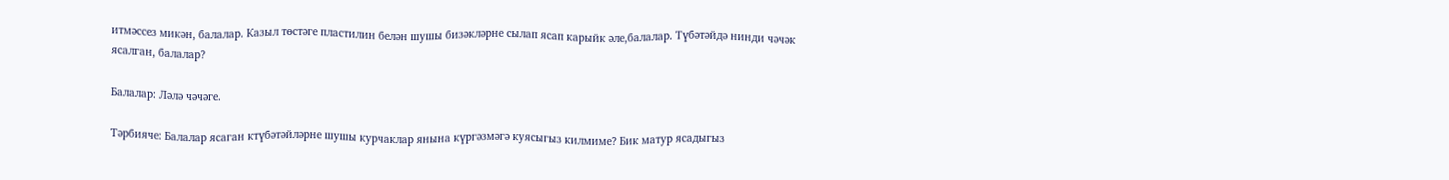итмәссез микән, балалар. Казыл төстәге пластилин белән шушы бизәкләрне сылап ясап карыйк әле,балалар. Түбәтәйдә нинди чәчәк ясалган, балалар?

Балалар: Ләлә чәчәге.

Тәрбияче: Балалар ясаган ктүбәтәйләрне шушы курчаклар янына күргәзмәгә куясыгыз килмиме? Бик матур ясадыгыз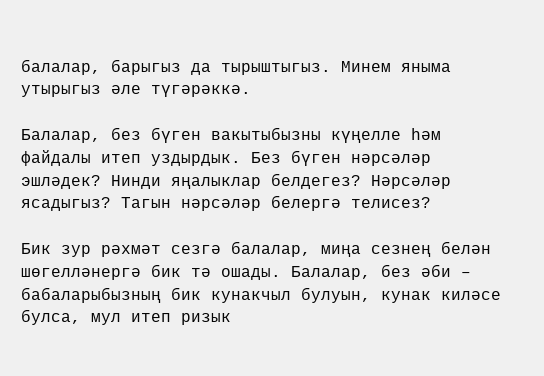балалар, барыгыз да тырыштыгыз. Минем яныма утырыгыз әле түгәрәккә.

Балалар, без бүген вакытыбызны күңелле һәм файдалы итеп уздырдык. Без бүген нәрсәләр эшләдек? Нинди яңалыклар белдегез? Нәрсәләр ясадыгыз? Тагын нәрсәләр белергә телисез?

Бик зур рәхмәт сезгә балалар, миңа сезнең белән шөгелләнергә бик тә ошады. Балалар, без әби – бабаларыбызның бик кунакчыл булуын, кунак киләсе булса, мул итеп ризык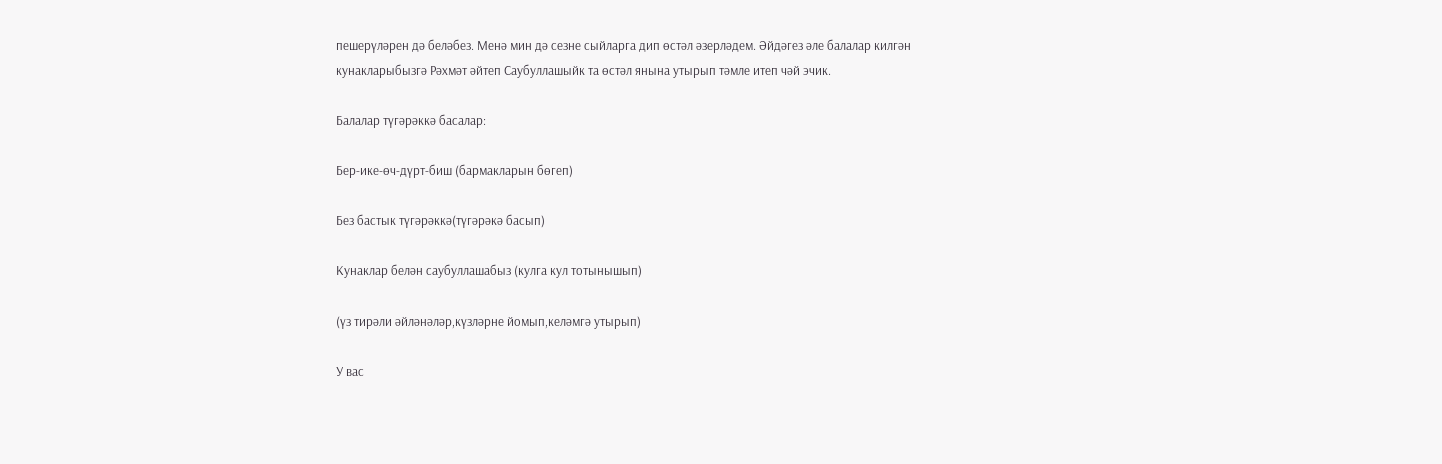пешерүләрен дә беләбез. Менә мин дә сезне сыйларга дип өстәл әзерләдем. Әйдәгез әле балалар килгән кунакларыбызгә Рәхмәт әйтеп Саубуллашыйк та өстәл янына утырып тәмле итеп чәй эчик.

Балалар түгәрәккә басалар:

Бер-ике-өч-дүрт-биш (бармакларын бөгеп)

Без бастык түгәрәккә(түгәрәкә басып)

Кунаклар белән саубуллашабыз (кулга кул тотынышып)

(үз тирәли әйләнәләр,күзләрне йомып,келәмгә утырып)

У вас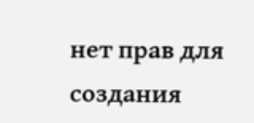нет прав для создания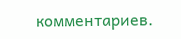комментариев.